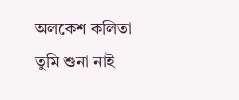অলকেশ কলিতা
তুমি শুনা নাই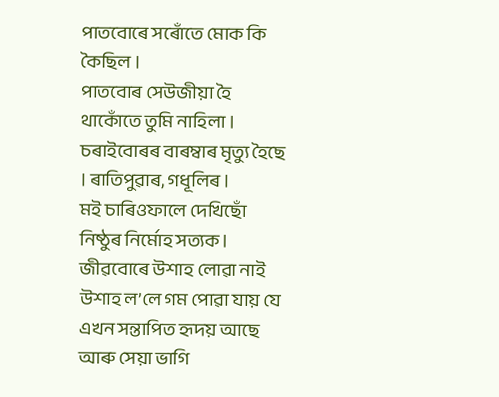পাতবোৰে সৰোঁতে মোক কি কৈছিল ।
পাতবোৰ সেউজীয়া হৈ থাকোঁতে তুমি নাহিলা ।
চৰাইবোৰৰ বাৰম্বাৰ মৃত্যু হৈছে । ৰাতিপুৱাৰ, গধূলিৰ ।
মই চাৰিওফালে দেখিছোঁ নিষ্ঠুৰ নিৰ্মোহ সত্যক।
জীৱবোৰে উশাহ লোৱা নাই
উশাহ ল’লে গম পোৱা যায় যে এখন সন্তাপিত হৃদয় আছে
আৰু সেয়া ভাগি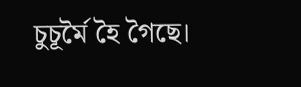চুচূৰ্মৈ হৈ গৈছে।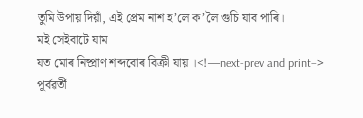তুমি উপায় দিয়াঁ, এই প্ৰেম নাশ হ’লে ক’লৈ গুচি যাব পাৰি।
মই সেইবাটে যাম
যত মোৰ নিষ্প্ৰাণ শব্দবোৰ বিক্ৰী যায় ।<!—next-prev and print–>
পূৰ্বৱৰ্তী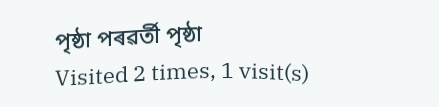পৃষ্ঠা পৰৱৰ্তী পৃষ্ঠা
Visited 2 times, 1 visit(s)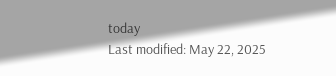today
Last modified: May 22, 2025